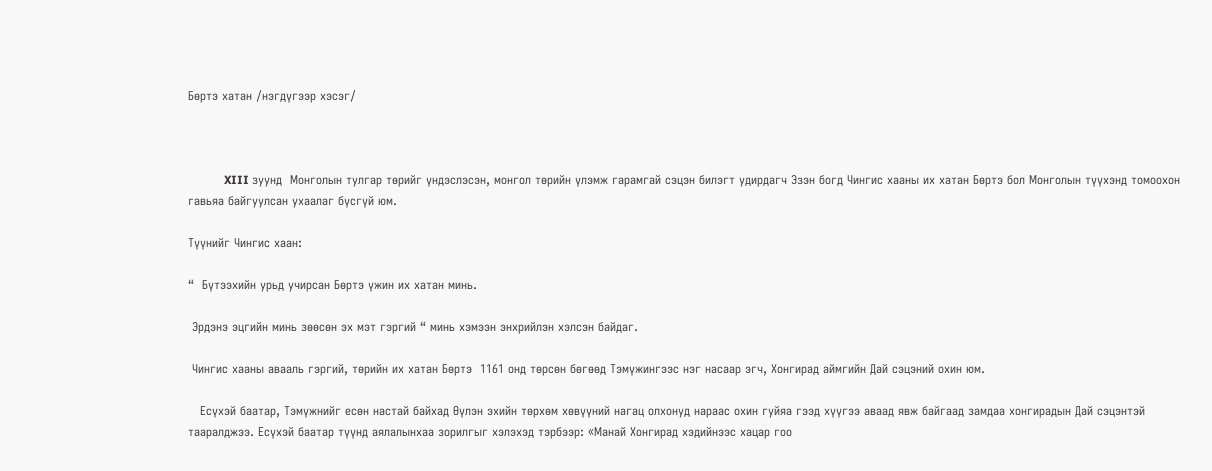Бөртэ хатан /нэгдүгээр хэсэг/



            XIII зуунд  Монголын тулгар төрийг үндэслэсэн, монгол төрийн үлэмж гарамгай сэцэн билэгт удирдагч Эзэн богд Чингис хааны их хатан Бөртэ бол Монголын түүхэнд томоохон гавьяа байгуулсан ухаалаг бүсгүй юм.

Түүнийг Чингис хаан:

“  Бүтээхийн урьд учирсан Бөртэ үжин их хатан минь.

 Эрдэнэ эцгийн минь зөөсөн эх мэт гэргий “ минь хэмээн энхрийлэн хэлсэн байдаг.

 Чингис хааны авааль гэргий, төрийн их хатан Бөртэ  1161 онд төрсөн бөгөөд Тэмүжингээс нэг насаар эгч, Хонгирад аймгийн Дай сэцэний охин юм.

   Есүхэй баатар, Тэмүжнийг есөн настай байхад Өүлэн эхийн төрхөм хөвүүний нагац олхонуд нараас охин гуйяа гээд хүүгээ аваад явж байгаад замдаа хонгирадын Дай сэцэнтэй тааралджээ. Есүхэй баатар түүнд аялалынхаа зорилгыг хэлэхэд тэрбээр: «Манай Хонгирад хэдийнээс хацар гоо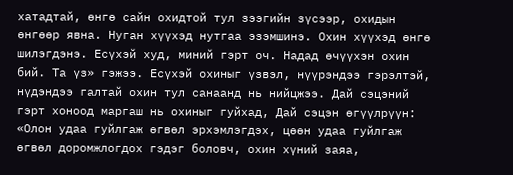хатадтай, өнгө сайн охидтой тул зээгийн зүсээр, охидын өнгөөр явна. Нуган хүүхэд нутгаа эзэмшинэ. Охин хүүхэд өнгө шилэгдэнэ. Есүхэй худ, миний гэрт оч. Надад өчүүхэн охин бий. Та үз» гэжээ. Есүхэй охиныг үзвэл, нүүрэндээ гэрэлтэй, нүдэндээ галтай охин тул санаанд нь нийцжээ. Дай сэцэний гэрт хоноод маргаш нь охиныг гуйхад, Дай сэцэн өгүүлрүүн: «Олон удаа гуйлгаж өгвөл эрхэмлэгдэх, цөөн удаа гуйлгаж өгвөл доромжлогдох гэдэг боловч, охин хүний заяа,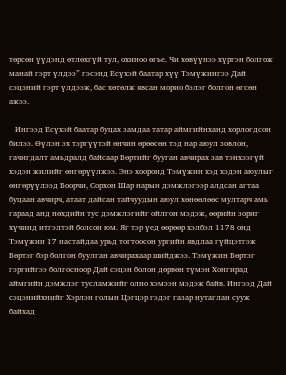төрсөн үүдэнд өтлөхгүй тул, охиноо өгье. Чи хөвүүнээ хүргэн болгож манай гэрт үлдээ” гэсэнд Есүхэй баатар хүү Тэмүжингээ Дай сэцэний гэрт үлдээж, бас хөтөлж явсан морио бэлэг болгон өгсөн ажээ.

   Ингээд Есүхэй баатар буцах замдаа татар аймгийнханд хорлогдсон билээ. Өүлэн эх тэргүүтэй өнчин өрөөсөн тэд нар аюул зовлон, гачигдалт амьдралд байсаар Бөртийг бууган авчирах зав тэнхээгүй хэдэн жилийг өнгөрүүлжээ. Энэ хооронд Тэмүжин хэд хэдэн аюулыг өнгөрүүлээд Боорчи, Сорхон Шар нарын дэмжлэгээр алдсан агтаа буцаан авчирч, атаат дайсан тайчуудын аюул хөнөөлөөс мултарч амь гараад анд нөхдийн тус дэмжлэгийг ойлгон мэдэж, өөрийн зориг хүчинд итгэлтэй болсон юм. Яг тэр үед өөрөөр хэлбэл 1178 онд Тэмүжин 17 настайдаа урьд тогтоосон ургийн явдлаа гүйцэтгэж Бөртэг бэр болгон буулган авчирахаар шийджээ. Тэмүжин Бөртэг гэргийгээ болгосноор Дай сэцэн болон дөрвөн түмэн Хонгирад аймгийн дэмжлэг тусламжийг олно хэмээн мэдэж байв. Ингээд Дай сэцэнийхнийг Хэрлэн голын Цэгцэр гэдэг газар нутаглан сууж байхад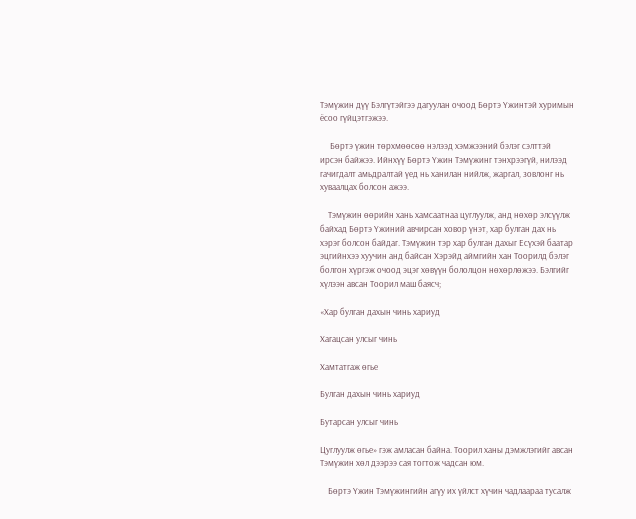Тэмүжин дүү Бэлгүтэйгээ дагуулан очоод Бөртэ Үжинтэй хуримын ёсоо гүйцэтгэжээ.

     Бөртэ үжин төрхмөөсөө нэлээд хэмжээний бэлэг сэлттэй ирсэн байжээ. Ийнхүү Бөртэ Үжин Тэмүжинг тэнхрээгүй, нилээд гачигдалт амьдралтай үед нь ханилан нийлж, жаргал, зовлонг нь хуваалцах болсон ажээ.

    Тэмүжин өөрийн хань хамсаатнаа цуглуулж, анд нөхөр элсүүлж байхад Бөртэ Үжиний авчирсан ховор үнэт, хар булган дах нь хэрэг болсон байдаг. Тэмүжин тэр хар булган дахыг Есүхэй баатар эцгийнхээ хуучин анд байсан Хэрэйд аймгийн хан Тоорилд бэлэг болгон хүргэж очоод эцэг хөвүүн бололцон нөхөрлөжээ. Бэлгийг хүлээн авсан Тоорил маш баясч;

«Хар булган дахын чинь хариуд

Хагацсан улсыг чинь

Хамтатгаж өгье

Булган дахын чинь хариуд

Бутарсан улсыг чинь

Цуглуулж өгье» гэж амласан байна. Тоорил ханы дэмжлэгийг авсан Тэмүжин хөл дээрээ сая тогтож чадсан юм.

    Бөртэ Үжин Тэмүжингийн агүу их үйлст хүчин чадлаараа тусалж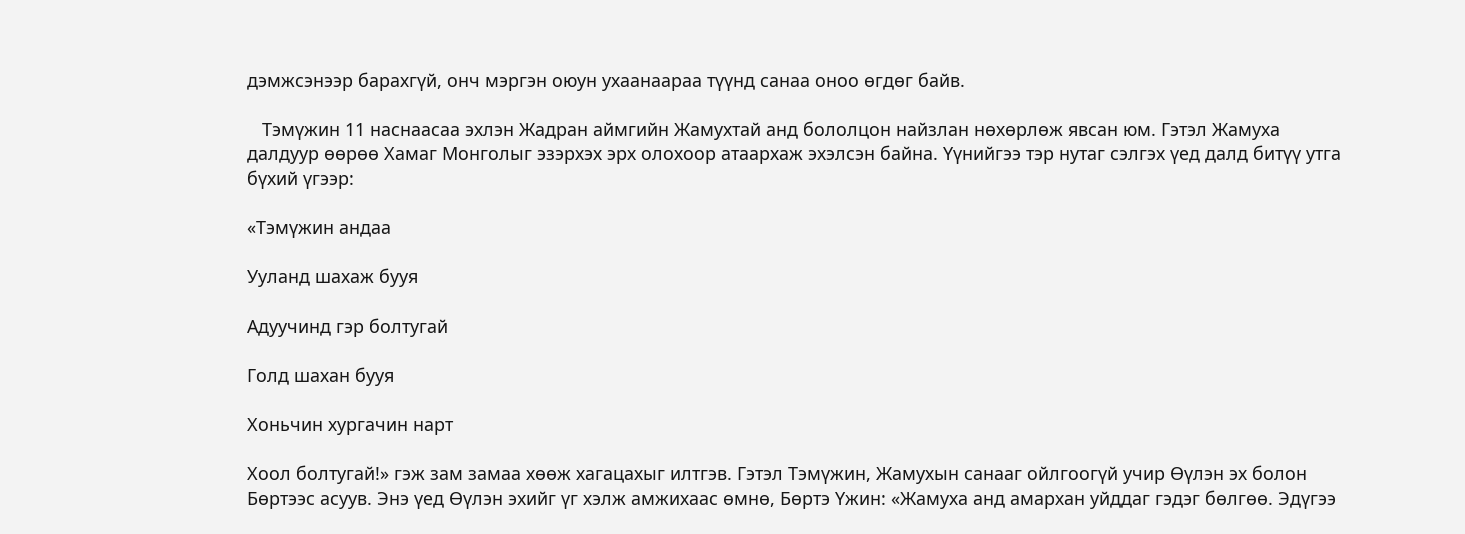дэмжсэнээр барахгүй, онч мэргэн оюун ухаанаараа түүнд санаа оноо өгдөг байв.

   Тэмүжин 11 наснаасаа эхлэн Жадран аймгийн Жамухтай анд бололцон найзлан нөхөрлөж явсан юм. Гэтэл Жамуха далдуур өөрөө Хамаг Монголыг эзэрхэх эрх олохоор атаархаж эхэлсэн байна. Үүнийгээ тэр нутаг сэлгэх үед далд битүү утга бүхий үгээр:

«Тэмүжин андаа

Ууланд шахаж бууя

Адуучинд гэр болтугай

Голд шахан бууя

Хоньчин хургачин нарт

Хоол болтугай!» гэж зам замаа хөөж хагацахыг илтгэв. Гэтэл Тэмүжин, Жамухын санааг ойлгоогүй учир Өүлэн эх болон Бөртээс асуув. Энэ үед Өүлэн эхийг үг хэлж амжихаас өмнө, Бөртэ Үжин: «Жамуха анд амархан уйддаг гэдэг бөлгөө. Эдүгээ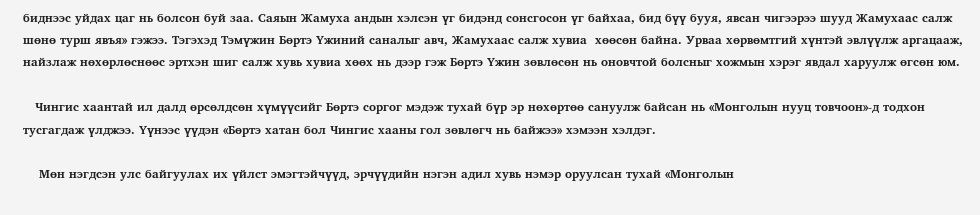биднээс уйдах цаг нь болсон буй заа. Саяын Жамуха андын хэлсэн үг бидэнд сонсгосон үг байхаа, бид бүү бууя, явсан чигээрээ шууд Жамухаас салж шөнө турш явъя» гэжээ. Тэгэхэд Тэмүжин Бөртэ Үжиний саналыг авч, Жамухаас салж хувиа  хөөсөн байна. Урваа хөрвөмтгий хүнтэй эвлүүлж аргацааж, найзлаж нөхөрлөснөөс эртхэн шиг салж хувь хувиа хөөх нь дээр гэж Бөртэ Үжин зөвлөсөн нь оновчтой болсныг хожмын хэрэг явдал харуулж өгсөн юм.

   Чингис хаантай ил далд өрсөлдсөн хүмүүсийг Бөртэ соргог мэдэж тухай бүр эр нөхөртөө сануулж байсан нь «Монголын нууц товчоон»-д тодхон тусгагдаж үлджээ. Үүнээс үүдэн «Бөртэ хатан бол Чингис хааны гол зөвлөгч нь байжээ» хэмээн хэлдэг.

    Мөн нэгдсэн улс байгуулах их үйлст эмэгтэйчүүд, эрчүүдийн нэгэн адил хувь нэмэр оруулсан тухай «Монголын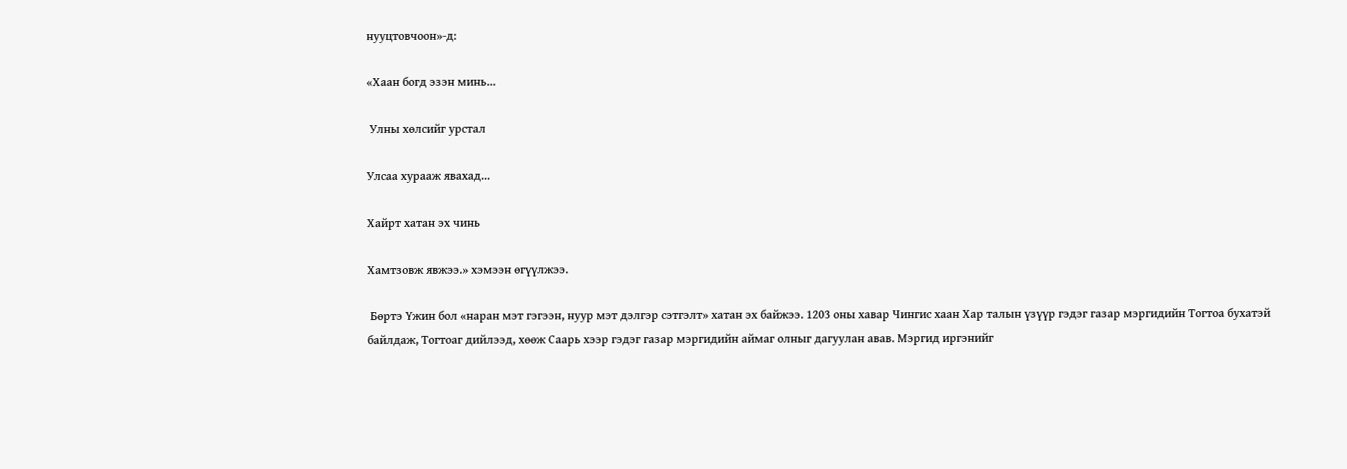нууцтовчоон»-д:

«Хаан богд эзэн минь...

 Улны хөлсийг урстал

Улсаа хурааж явахад...

Хайрт хатан эх чинь

Хамтзовж явжээ.» хэмээн өгүүлжээ.

 Бөртэ Үжин бол «наран мэт гэгээн, нуур мэт дэлгэр сэтгэлт» хатан эх байжээ. 1203 оны хавар Чингис хаан Хар талын үзүүр гэдэг газар мэргидийн Тогтоа бухатэй байлдаж, Тогтоаг дийлээд, хөөж Саарь хээр гэдэг газар мэргидийн аймаг олныг дагуулан авав. Мэргид иргэнийг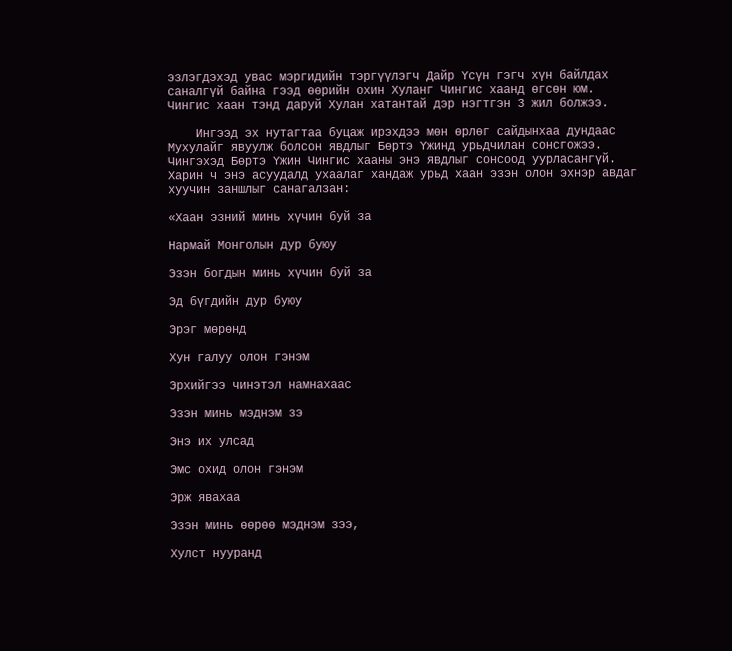эзлэгдэхэд увас мэргидийн тэргүүлэгч Дайр Үсүн гэгч хүн байлдах саналгүй байна гээд өөрийн охин Хуланг Чингис хаанд өгсөн юм. Чингис хаан тэнд даруй Хулан хатантай дэр нэгтгэн 3 жил болжээ.

    Ингээд эх нутагтаа буцаж ирэхдээ мөн өрлөг сайдынхаа дундаас Мухулайг явуулж болсон явдлыг Бөртэ Үжинд урьдчилан сонсгожээ. Чингэхэд Бөртэ Үжин Чингис хааны энэ явдлыг сонсоод уурласангүй. Харин ч энэ асуудалд ухаалаг хандаж урьд хаан эзэн олон эхнэр авдаг хуучин заншлыг санагалзан:

«Хаан эзний минь хүчин буй за

Нармай Монголын дур буюу

Эзэн богдын минь хүчин буй за

Эд бүгдийн дур буюу

Эрэг мөрөнд

Хун галуу олон гэнэм

Эрхийгээ чинэтэл намнахаас

Эзэн минь мэднэм зэ

Энэ их улсад

Эмс охид олон гэнэм

Эрж явахаа

Эзэн минь өөрөө мэднэм зээ,

Хулст нууранд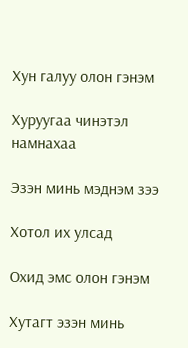Хун галуу олон гэнэм

Хуруугаа чинэтэл намнахаа

Эзэн минь мэднэм зээ

Хотол их улсад

Охид эмс олон гэнэм

Хутагт эзэн минь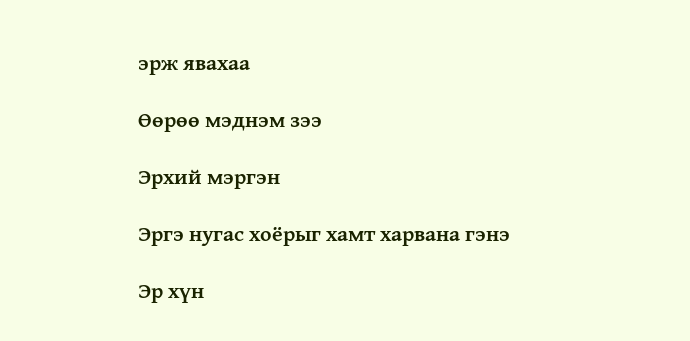эрж явахаа

Өөрөө мэднэм зээ

Эрхий мэргэн

Эргэ нугас хоёрыг хамт харвана гэнэ

Эр хүн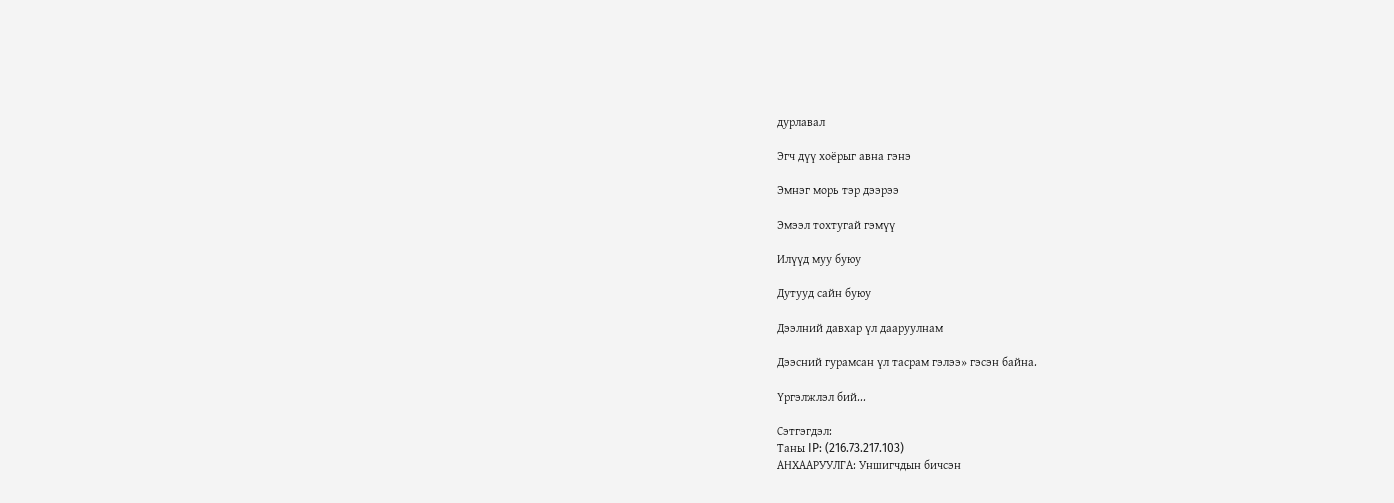дурлавал

Эгч дүү хоёрыг авна гэнэ

Эмнэг морь тэр дээрээ

Эмээл тохтугай гэмүү

Илүүд муу буюу

Дутууд сайн буюу

Дээлний давхар үл дааруулнам

Дээсний гурамсан үл тасрам гэлээ» гэсэн байна.

Үргэлжлэл бий...

Сэтгэгдэл:
Таны IP: (216.73.217.103)
АНХААРУУЛГА: Уншигчдын бичсэн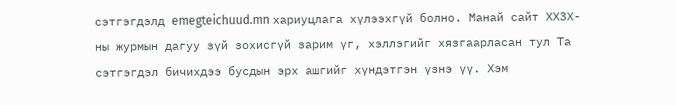сэтгэгдэлд emegteichuud.mn хариуцлага хүлээхгүй болно. Манай сайт ХХЗХ-ны журмын дагуу зүй зохисгүй зарим үг, хэллэгийг хязгаарласан тул Та сэтгэгдэл бичихдээ бусдын эрх ашгийг хүндэтгэн үзнэ үү. Хэм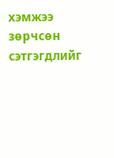хэмжээ зөрчсөн сэтгэгдлийг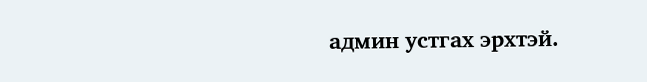админ устгах эрхтэй.